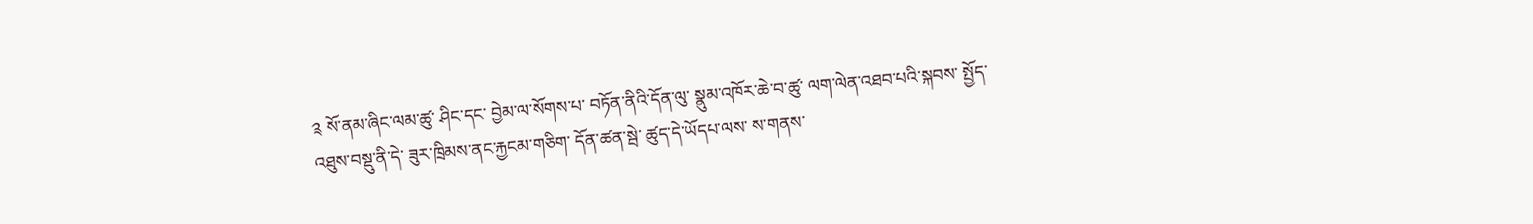༉ སོ་ནམ་ཞིང་ལམ་ཚུ་ ཤིང་དང་ བྱེམ་ལ་སོགས་པ་ བཏོན་ནིའི་དོན་ལུ་ སྣུམ་འཁོར་ཆེ་བ་ཚུ་ ལག་ལེན་འཐབ་པའི་སྐབས་ སྤྱོད་འཐུས་བསྡུ་ནི་དེ་ ཟུར་ཁྲིམས་ནང་རྐྱངམ་གཅིག་ དོན་ཚན་སྦེ་ ཚུད་དེ་ཡོདཔ་ལས་ ས་གནས་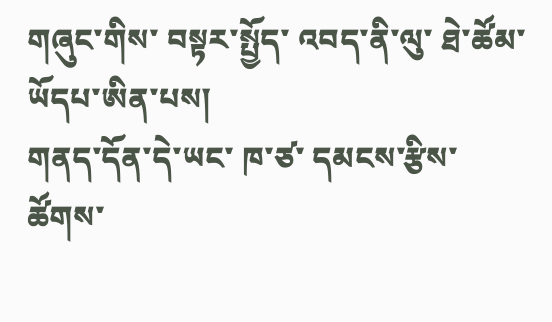གཞུང་གིས་ བསྟར་སྤྱོད་ འབད་ནི་ལུ་ ཐེ་ཚོམ་ཡོདཔ་ཨིན་པས།
གནད་དོན་དེ་ཡང་ ཁ་ཙ་ དམངས་རྩིས་ཚོགས་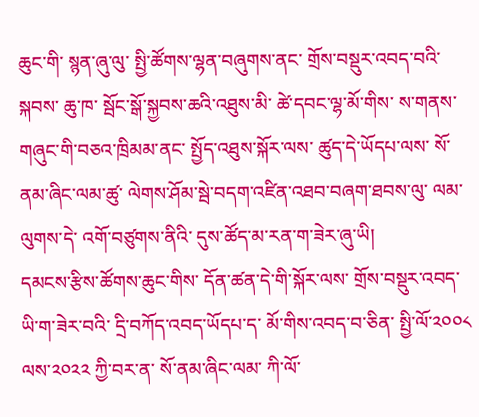ཆུང་གི་ སྙན་ཞུ་ལུ་ སྤྱི་ཚོགས་ལྷན་བཞུགས་ནང་ གྲོས་བསྡུར་འབད་བའི་ སྐབས་ ཆུ་ཁ་ སྦོང་སྒོ་སྐྱབས་ཆའི་འཐུས་མི་ ཚེ་དབང་ལྷ་མོ་གིས་ ས་གནས་གཞུང་གི་བཅའ་ཁྲིམམ་ནང་ སྤྱོད་འཐུས་སྐོར་ལས་ ཚུད་དེ་ཡོདཔ་ལས་ སོ་ནམ་ཞིང་ལམ་ཚུ་ ལེགས་ཤོམ་སྦེ་བདག་འཛིན་འཐབ་བཞག་ཐབས་ལུ་ ལམ་ལུགས་དེ་ འགོ་བཙུགས་ནིའི་ དུས་ཚོད་མ་རན་ག་ཟེར་ཞུ་ཡི།
དམངས་རྩིས་ཚོགས་ཆུང་གིས་ དོན་ཚན་དེ་གི་སྐོར་ལས་ གྲོས་བསྡུར་འབད་ཡི་ག་ཟེར་བའི་ དྲི་བཀོད་འབད་ཡོདཔ་ད་ མོ་གིས་འབད་བ་ཅིན་ སྤྱི་ལོ་༢༠༠༨ ལས་༢༠༢༢ ཀྱི་བར་ན་ སོ་ནམ་ཞིང་ལམ་ ཀི་ལོ་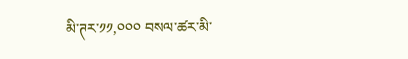མི་ཊར་༡༡,༠༠༠ བསལ་ཚར་མི་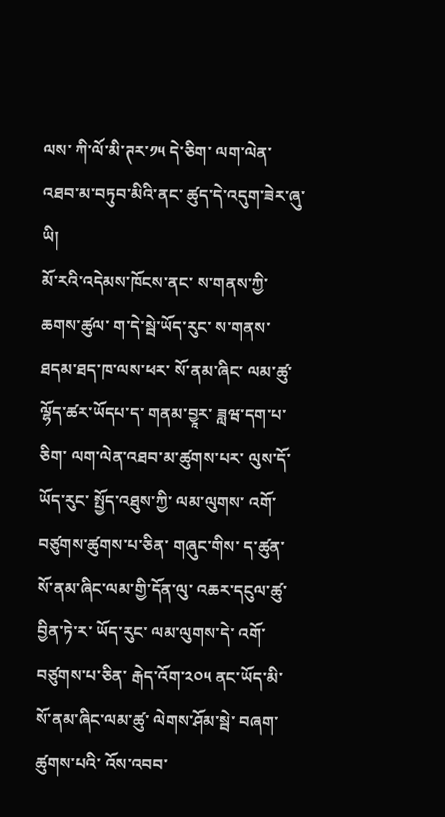ལས་ ཀི་ལོ་མི་ཊར་༡༥ དེ་ཅིག་ ལག་ལེན་འཐབ་མ་བཏུབ་མིའི་ནང་ ཚུད་དེ་འདུག་ཟེར་ཞུ་ཡི།
མོ་རའི་འདེམས་ཁོངས་ནང་ ས་གནས་ཀྱི་ཆགས་ཚུལ་ ག་དེ་སྦེ་ཡོད་རུང་ ས་གནས་ཐདམ་ཐད་ཁ་ལས་ཕར་ སོ་ནམ་ཞིང་ ལམ་ཚུ་ ལྷོད་ཚར་ཡོདཔ་ད་ གནམ་བྱཱར་ ཟླཝ་དག་པ་ཅིག་ ལག་ལེན་འཐབ་མ་ཚུགས་པར་ ལུས་དོ་ཡོད་རུང་ སྤྱོད་འཐུས་ཀྱི་ ལམ་ལུགས་ འགོ་བཙུགས་ཚུགས་པ་ཅིན་ གཞུང་གིས་ ད་ཚུན་ སོ་ནམ་ཞིང་ལམ་གྱི་དོན་ལུ་ འཆར་དངུལ་ཚུ་ བྱིན་ཏེ་ར་ ཡོད་རུང་ ལམ་ལུགས་དེ་ འགོ་བཙུགས་པ་ཅིན་ རྒེད་འོག་༢༠༥ ནང་ཡོད་མི་ སོ་ནམ་ཞིང་ལམ་ཚུ་ ལེགས་ཤོམ་སྦེ་ བཞག་ ཚུགས་པའི་ འོས་འབབ་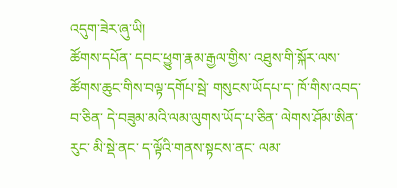འདུག་ཟེར་ཞུ་ཡི།
ཚོགས་དཔོན་ དབང་ཕྱུག་རྣམ་རྒྱལ་གྱིས་ འཐུས་གི་སྐོར་ལས་ ཚོགས་ཆུང་གིས་བལྟ་དགོཔ་སྦེ་ གསུངས་ཡོདཔ་ད་ ཁོ་གིས་འབད་བ་ཅིན་ དེ་བཟུམ་མའི་ལམ་ལུགས་ཡོད་པ་ཅིན་ ལེགས་ཤོམ་ཨིན་རུང་ མི་སྡེ་ནང་ ད་ལྟོའི་གནས་སྟངས་ནང་ ལམ་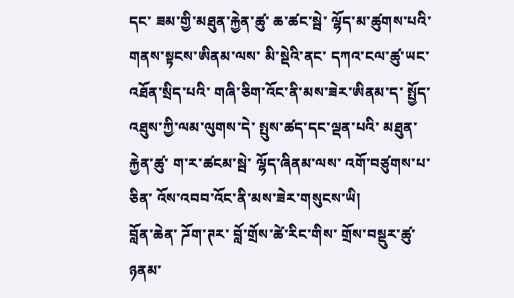དང་ ཟམ་གྱི་མཐུན་རྐྱེན་ཚུ་ ཆ་ཚང་སྦེ་ ལྷོད་མ་ཚུགས་པའི་ གནས་སྟངས་ཨིནམ་ལས་ མི་སྡེའི་ནང་ དཀའ་ངལ་ཚུ་ཡང་ འཐོན་སྲིད་པའི་ གཞི་ཅིག་འོང་ནི་མས་ཟེར་ཨིནམ་ད་ སྤྱོད་འཐུས་ཀྱི་ལམ་ལུགས་དེ་ སྤུས་ཚད་དང་ལྡན་པའི་ མཐུན་རྐྱེན་ཚུ་ ག་ར་ཚངམ་སྦེ་ ལྷོད་ཞིནམ་ལས་ འགོ་བཙུགས་པ་ཅིན་ འོས་འབབ་འོང་ནི་མས་ཟེར་གསུངས་ཡི།
བློན་ཆེན་ ཌོག་ཊར་ བློ་གྲོས་ཚེ་རིང་གིས་ གྲོས་བསྡུར་ཚུ་ཉནམ་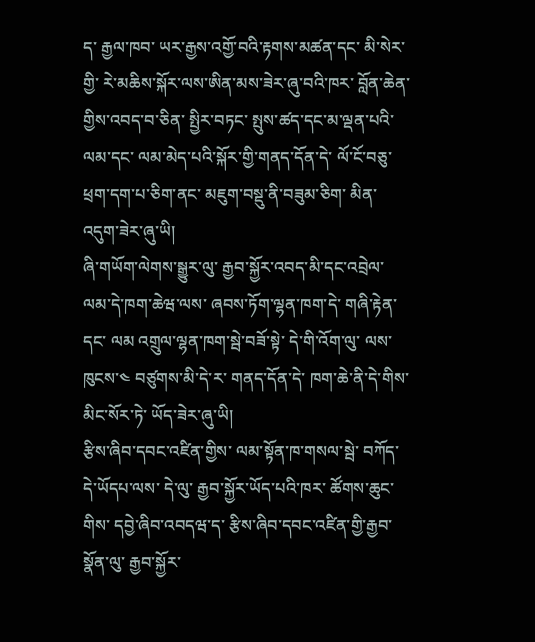ད་ རྒྱལ་ཁབ་ ཡར་རྒྱས་འགྱོ་བའི་རྟགས་མཚན་དང་ མི་སེར་གྱི་ རེ་མཆིས་སྐོར་ལས་ཨིན་མས་ཟེར་ཞུ་བའི་ཁར་ བློན་ཆེན་གྱིས་འབད་བ་ཅིན་ སྤྱིར་བཏང་ སྤུས་ཚད་དང་མ་ལྡན་པའི་ལམ་དང་ ལམ་མེད་པའི་སྐོར་གྱི་གནད་དོན་དེ་ ལོ་ངོ་བཅུ་ཕྲག་དག་པ་ཅིག་ནང་ མཇུག་བསྡུ་ནི་བཟུམ་ཅིག་ མིན་འདུག་ཟེར་ཞུ་ཡི།
ཞི་གཡོག་ལེགས་སྒྱུར་ལུ་ རྒྱབ་སྐྱོར་འབད་མི་དང་འབྲེལ་ ལམ་དེ་ཁག་ཆེཝ་ལས་ ཞབས་ཏོག་ལྷན་ཁག་དེ་ གཞི་རྟེན་དང་ ལམ འགྲུལ་ལྷན་ཁག་སྦེ་བཟོ་སྟེ་ དེ་གི་འོག་ལུ་ ལས་ཁུངས་༤ བཙུགས་མི་དེ་ར་ གནད་དོན་དེ་ ཁག་ཆེ་ནི་དེ་གིས་ མིང་སོར་ཏེ་ ཡོད་ཟེར་ཞུ་ཡི།
རྩིས་ཞིབ་དབང་འཛིན་གྱིས་ ལམ་སྟོན་ཁ་གསལ་སྦེ་ བཀོད་དེ་ཡོདཔ་ལས་ དེ་ལུ་ རྒྱབ་སྐྱོར་ཡོད་པའི་ཁར་ ཚོགས་ཆུང་གིས་ དབྱེ་ཞིབ་འབདཝ་ད་ རྩིས་ཞིབ་དབང་འཛིན་གྱི་རྒྱབ་སྣོན་ལུ་ རྒྱབ་སྐྱོར་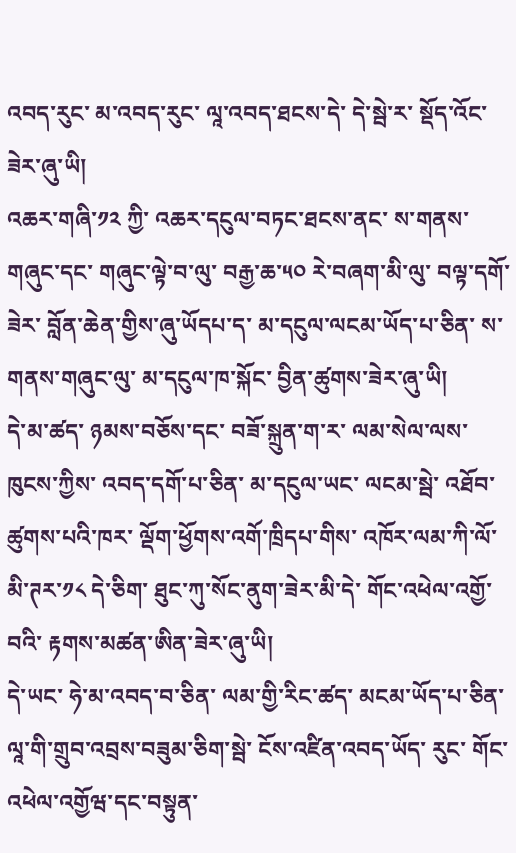འབད་རུང་ མ་འབད་རུང་ ལཱ་འབད་ཐངས་དེ་ དེ་སྦེ་ར་ སྡོད་འོང་ཟེར་ཞུ་ཡི།
འཆར་གཞི་༡༢ ཀྱི་ འཆར་དངུལ་བཏང་ཐངས་ནང་ ས་གནས་གཞུང་དང་ གཞུང་ལྟེ་བ་ལུ་ བརྒྱ་ཆ་༥༠ རེ་བཞག་མི་ལུ་ བལྟ་དགོ་ཟེར་ བློན་ཆེན་གྱིས་ཞུ་ཡོདཔ་ད་ མ་དངུལ་ལངམ་ཡོད་པ་ཅིན་ ས་གནས་གཞུང་ལུ་ མ་དངུལ་ཁ་སྐོང་ བྱིན་ཚུགས་ཟེར་ཞུ་ཡི།
དེ་མ་ཚད་ ཉམས་བཅོས་དང་ བཟོ་སྐྲུན་ག་ར་ ལམ་སེལ་ལས་ཁུངས་ཀྱིས་ འབད་དགོ་པ་ཅིན་ མ་དངུལ་ཡང་ ལངམ་སྦེ་ འཐོབ་ཚུགས་པའི་ཁར་ ལྡོག་ཕྱོགས་འགོ་ཁྲིདཔ་གིས་ འཁོར་ལམ་ཀི་ལོ་མི་ཊར་༡༨ དེ་ཅིག་ ཐུང་ཀུ་སོང་ནུག་ཟེར་མི་དེ་ གོང་འཕེལ་འགྱོ་བའི་ རྟགས་མཚན་ཨིན་ཟེར་ཞུ་ཡི།
དེ་ཡང་ ཧེ་མ་འབད་བ་ཅིན་ ལམ་གྱི་རིང་ཚད་ མངམ་ཡོད་པ་ཅིན་ ལཱ་གི་གྲུབ་འབྲས་བཟུམ་ཅིག་སྦེ་ ངོས་འཛིན་འབད་ཡོད་ རུང་ གོང་འཕེལ་འགྱོཝ་དང་བསྟུན་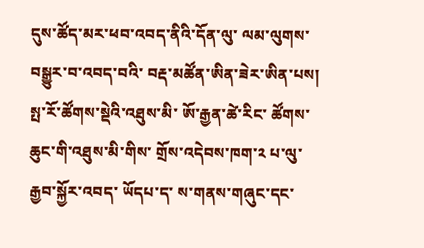དུས་ཚོད་མར་ཕབ་འབད་ནིའི་དོན་ལུ་ ལམ་ལུགས་བསྒྱུར་བ་འབད་བའི་ བརྡ་མཚོན་ཨིན་ཟེར་ཨིན་པས།
སྤ་རོ་ཚོགས་སྡེའི་འཐུས་མི་ ཨོ་རྒྱན་ཚེ་རིང་ ཚོགས་ཆུང་གི་འཐུས་མི་གིས་ གྲོས་འདེབས་ཁག་༢ པ་ལུ་ རྒྱབ་སྐྱོར་འབད་ ཡོདཔ་ད་ ས་གནས་གཞུང་དང་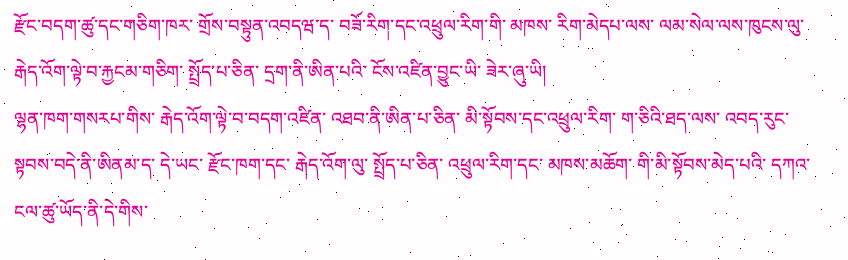རྫོང་བདག་ཚུ་དང་གཅིག་ཁར་ གྲོས་བསྟུན་འབདཝ་ད་ བཟོ་རིག་དང་འཕྲུལ་རིག་གི་ མཁས་ རིག་མེདཔ་ལས་ ལམ་སེལ་ལས་ཁུངས་ལུ་ རྒེད་འོག་ལྟེ་བ་རྐྱངམ་གཅིག་ སྤྲོད་པ་ཅིན་ དྲག་ནི་ཨིན་པའི་ ངོས་འཛིན་བྱུང་ཡི་ ཟེར་ཞུ་ཡི།
ལྷན་ཁག་གསརཔ་གིས་ རྒེད་འོག་ལྟེ་བ་བདག་འཛིན་ འཐབ་ནི་ཨིན་པ་ཅིན་ མི་སྟོབས་དང་འཕྲུལ་རིག་ ག་ཅིའི་ཐད་ལས་ འབད་རུང་ སྟབས་བདེ་ནི་ཨིནམ་ད་ དེ་ཡང་ རྫོང་ཁག་དང་ རྒེད་འོག་ལུ་ སྤྲོད་པ་ཅིན་ འཕྲུལ་རིག་དང་ མཁས་མཆོག་ གི་མི་སྟོབས་མེད་པའི་ དཀའ་ངལ་ཚུ་ཡོད་ནི་དེ་གིས་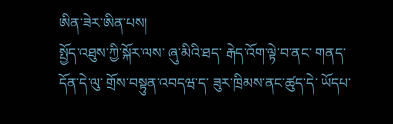ཨིན་ཟེར་ཨིན་པས།
སྤྱོད་འཐུས་ཀྱི་སྐོར་ལས་ ཞུ་མིའི་ཐད་ རྒེད་འོག་ལྟེ་བ་ནང་ གནད་དོན་དེ་ལུ་ གྲོས་བསྟུན་འབདཝ་ད་ ཟུར་ཁྲིམས་ནང་ཚུད་དེ་ ཡོདཔ་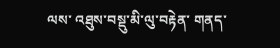ལས་ འཐུས་བསྡུ་མི་ལུ་བརྟེན་ གནད་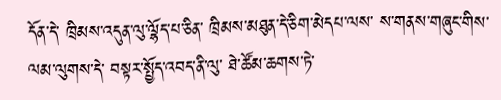དོན་དེ་ ཁྲིམས་འདུན་ལུ་ལྷོད་པ་ཅིན་ ཁྲིམས་མཐུན་དེ་ཅིག་མེདཔ་ལས་ ས་གནས་གཞུང་གིས་ ལམ་ལུགས་དེ་ བསྟར་སྤྱོད་འབད་ནི་ལུ་ ཐེ་ཚོམ་ཆགས་ཏེ་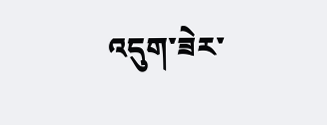འདུག་ཟེར་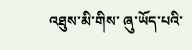འཐུས་མི་གིས་ ཞུ་ཡོད་པའི་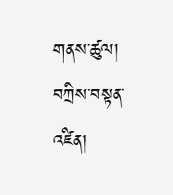གནས་ཚུལ།
བཀྲིས་བསྟན་འཛིན།